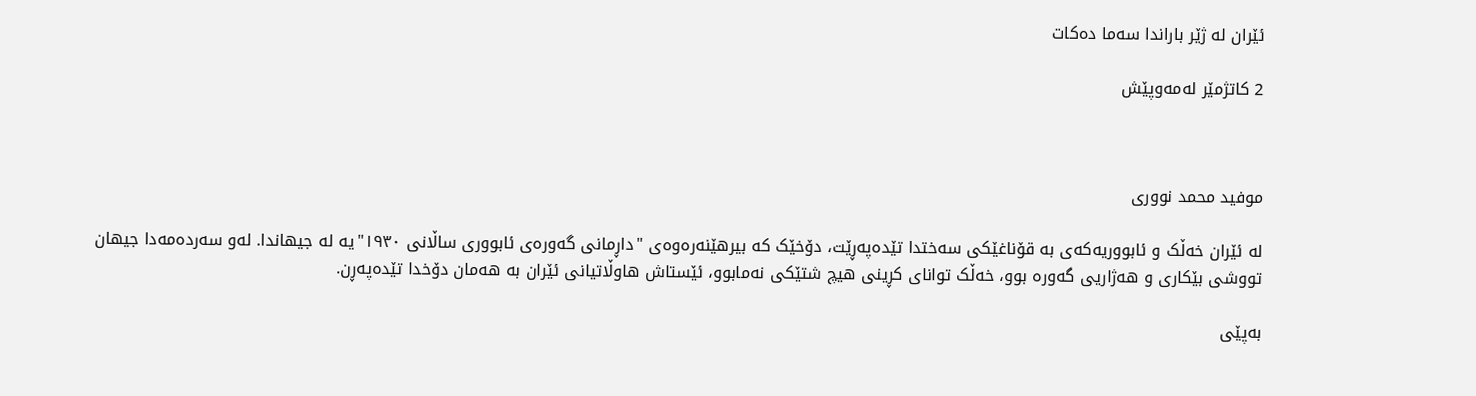ئێران لە ژێر باراندا سەما دەکات

2 كاتژمێر لەمەوپێش



موفید محمد نووری

لە ئێران خەڵک و ئابووریەکەی بە قۆناغێکی سەختدا تێدەپەڕێت، دۆخێک کە بیرهێنەرەوەی "داڕمانی گەورەی ئابووری ساڵانی ١٩٣٠"یە لە جیهاندا. لەو سەردەمەدا جیهان تووشی بێکاری و هەژاریی گەورە بوو، خەڵک توانای کڕینی هیچ شتێکی نەمابوو، ئێستاش هاوڵاتیانی ئێران بە هەمان دۆخدا تێدەپەڕن.

بەپێی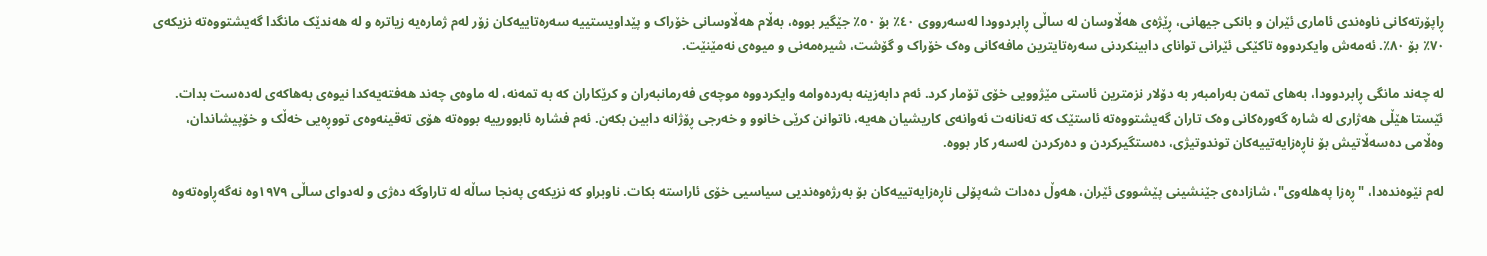ڕاپۆرتەکانی ناوەندی ئاماری ئێران و بانکی جیهانی، ڕێژەی هەڵاوسان لە ساڵی ڕابردوودا لەسەرووی ٤٠٪ بۆ ٥٠٪ جێگیر بووە، بەڵام هەڵاوسانی خۆراک و پێداویستییە سەرەتاییەکان زۆر لەم ژمارەیە زیاترە و لە هەندێک مانگدا گەیشتووەتە نزیکەی ٧٠٪ بۆ ٨٠٪. ئەمەش وایکردووە تاکێکی ئێرانی توانای دابینکردنی سەرەتایترین مافەکانی وەک خۆراک و گۆشت، شیرەمەنی و میوەی نەمێنێت.

لە چەند مانگی ڕابردوودا، بەهای تمەن بەرامبەر بە دۆلار نزمترین ئاستی مێژوویی خۆی تۆمار کرد. ئەم دابەزینە بەردەوامە وایکردووە موچەی فەرمانبەران و کرێکاران کە بە تمەنە، لە ماوەی چەند هەفتەیەکدا نیوەی بەهاکەی لەدەست بدات. ئێستا هێڵی هەژاری لە شارە گەورەکانی وەک تاران گەیشتووەتە ئاستێک کە تەنانەت ئەوانەی کاریشیان هەیە، ناتوانن کرێی خانوو و خەرجی ڕۆژانە دابین بکەن. ئەم فشارە ئابوورییە بووەتە هۆی تەقینەوەی تووڕەیی خەڵک و خۆپیشاندان، وەڵامی دەسەڵاتیش بۆ ناڕەزایەتییەکان توندوتیژی، دەستگیرکردن و دەرکردن لەسەر کار بووە.

لەم نێوەندەدا، "ڕەزا پەهلەوی"، شازادەی جێنشینی پێشووی ئێران، هەوڵ دەدات شەپۆلی ناڕەزایەتییەکان بۆ بەرژەوەندیی سیاسیی خۆی ئاراستە بکات. ناوبراو کە نزیکەی پەنجا ساڵە لە تاراوگە دەژی و لەدوای ساڵی ١٩٧٩وە نەگەڕاوەتەوە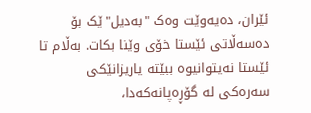ئێران، دەیەوێت وەک "بەدیل"ێک بۆ دەسەڵاتی ئێستا خۆی وێنا بکات. بەڵام تا ئێستا نەیتوانیوە ببێتە یاریزانێکی سەرەکی لە گۆڕەپانەکەدا،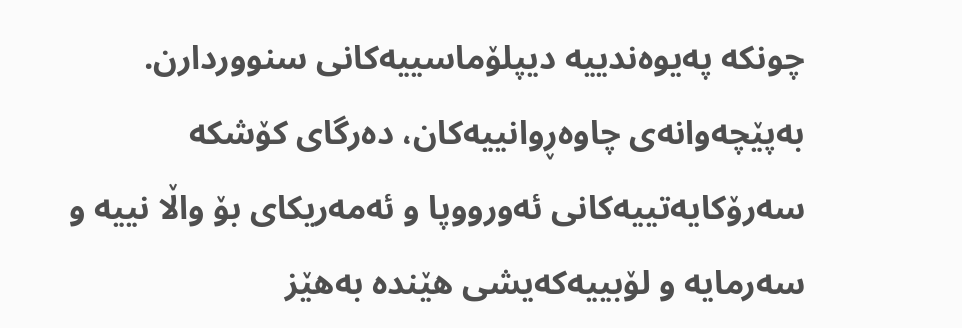چونکە پەیوەندییە دیپلۆماسییەکانی سنووردارن. بەپێچەوانەی چاوەڕوانییەکان، دەرگای کۆشکە سەرۆکایەتییەکانی ئەورووپا و ئەمەریکای بۆ واڵا نییە و سەرمایە و لۆبییەکەیشی هێندە بەهێز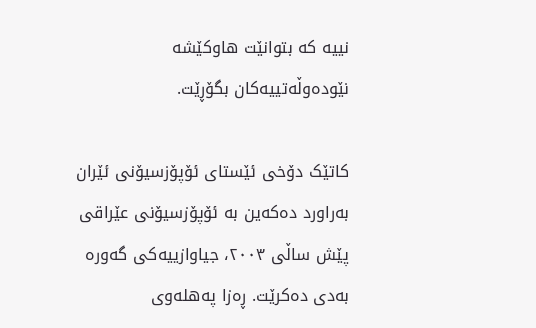نییە کە بتوانێت هاوکێشە نێودەوڵەتییەکان بگۆڕێت.

کاتێک دۆخی ئێستای ئۆپۆزسیۆنی ئێران بەراورد دەکەین بە ئۆپۆزسیۆنی عێراقی پێش ساڵی ٢٠٠٣، جیاوازییەکی گەورە بەدی دەکرێت. ڕەزا پەهلەوی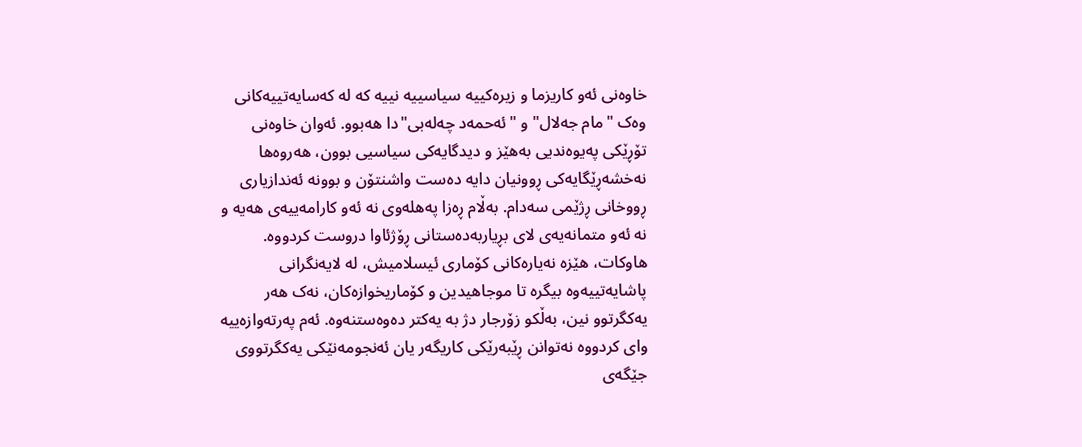خاوەنی ئەو کاریزما و زیرەکییە سیاسییە نییە کە لە کەسایەتییەکانی وەک "مام جەلال" و "ئەحمەد چەلەبی"دا هەبوو. ئەوان خاوەنی تۆڕێکی پەیوەندیی بەهێز و دیدگایەکی سیاسیی بوون، هەروەها نەخشەڕێگایەکی ڕوونیان دایە دەست واشنتۆن و بوونە ئەندازیاری ڕووخانی ڕژێمی سەدام. بەڵام ڕەزا پەهلەوی نە ئەو کارامەییەی هەیە و نە ئەو متمانەیەی لای بڕیاربەدەستانی ڕۆژئاوا دروست کردووە. هاوکات، هێزە نەیارەکانی کۆماری ئیسلامیش، لە لایەنگرانی پاشایەتییەوە بیگرە تا موجاهیدین و کۆماریخوازەکان، نەک هەر یەکگرتوو نین، بەڵکو زۆرجار دژ بە یەکتر دەوەستنەوە. ئەم پەرتەوازەییە وای کردووە نەتوانن ڕێبەرێکی کاریگەر یان ئەنجومەنێکی یەکگرتووی جێگەی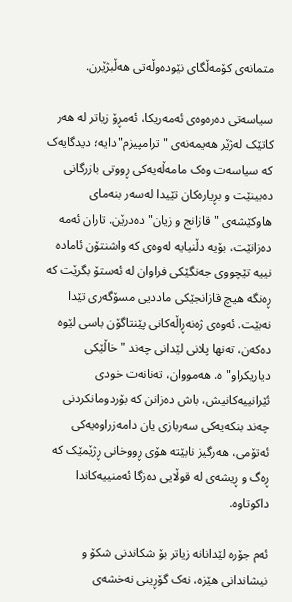متمانەی کۆمەڵگای نێودەوڵەتی هەڵبژێرن.

سیاسەتی دەرەوەی ئەمەریکا، ئەمڕۆ زیاتر لە هەر کاتێک لەژێر هەیمەنەی "ترامپیزم"دایە؛ دیدگایەک کە سیاسەت وەک مامەڵەیەکی ڕووتی بازرگانی دەبینێت و بڕیارەکان تێیدا لەسەر بنەمای هاوکێشەی "قازانج و زیان" دەدرێن. تاران ئەمە دەزانێت، بۆیە دڵنیایە لەوەی کە واشنتۆن ئامادە نییە تێچووی جەنگێکی فراوان لە ئەستۆ بگرێت کە ڕەنگە هیچ قازانجێکی ماددیی مسۆگەری تێدا نەبێت. ئەوەی ژەنەڕاڵەکانی پێنتاگۆن باسی لێوە دەکەن، تەنها پلانی لێدانی چەند "خاڵێکی دیاریکراو"ە. هەمووان، تەنانەت خودی ئێرانییەکانیش، باش دەزانن کە بۆردومانکردنی چەند بنکەیەکی سەربازی یان دامەزراوەیەکی ئەتۆمی، هەرگیز نابێتە هۆی ڕووخانی ڕژێمێک کە ڕەگ و ڕیشەی لە قوڵایی دەزگا ئەمنییەکاندا داکوتاوە.

ئەم جۆرە لێدانانە زیاتر بۆ شکاندنی شکۆ و نیشاندانی هێزە، نەک گۆڕینی نەخشەی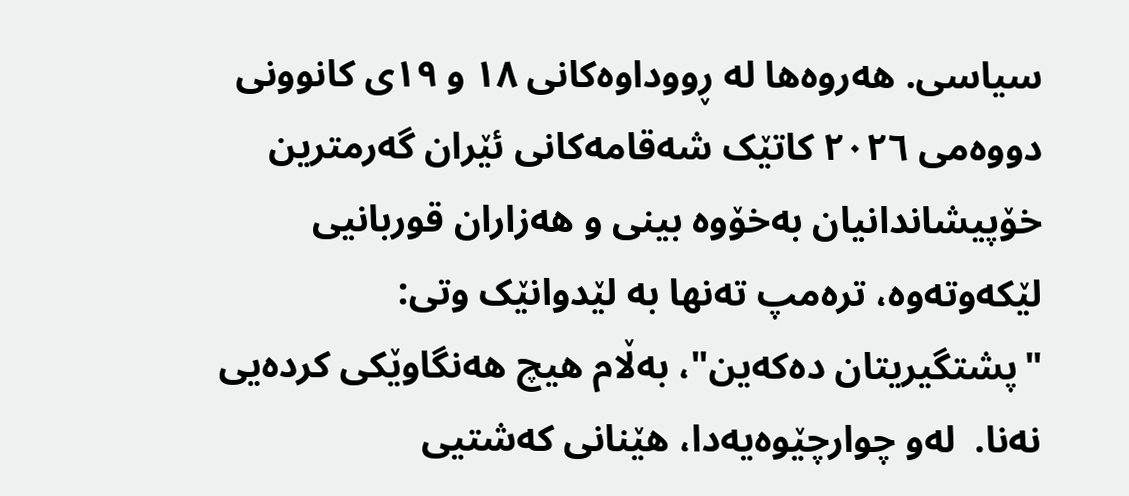سیاسی. هەروەها لە ڕووداوەکانی ١٨ و ١٩ی کانوونی دووەمی ٢٠٢٦ کاتێک شەقامەکانی ئێران گەرمترین خۆپیشاندانیان بەخۆوە بینی و هەزاران قوربانیی لێکەوتەوە، ترەمپ تەنها بە لێدوانێک وتی: "پشتگیریتان دەکەین"، بەڵام هیچ هەنگاوێکی کردەیی نەنا.  لەو چوارچێوەیەدا، هێنانی کەشتیی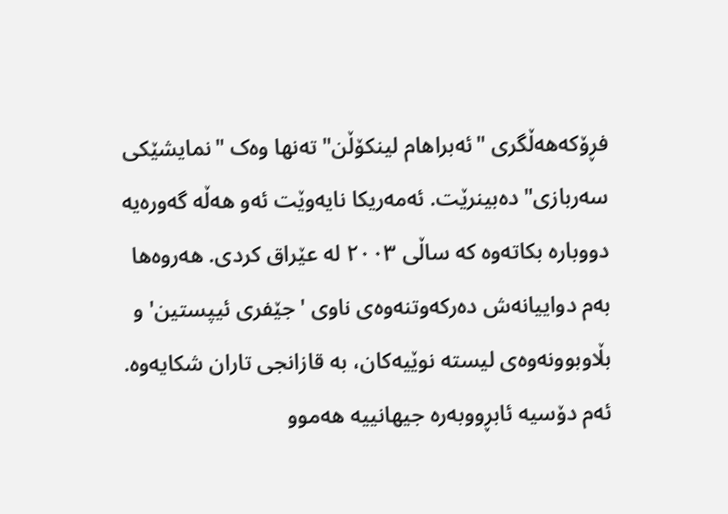فڕۆکەهەڵگری "ئەبراهام لینکۆڵن" تەنها وەک "نمایشێکی سەربازی" دەبینرێت. ئەمەریکا نایەوێت ئەو هەڵە گەورەیە دووبارە بکاتەوە کە ساڵی ٢٠٠٣ لە عێراق کردی. هەروەها بەم دواییانەش دەرکەوتنەوەی ناوی 'جێفری ئیپستین' و بڵاوبوونەوەی لیستە نوێیەکان، بە قازانجی تاران شکایەوە. ئەم دۆسیە ئابڕووبەرە جیهانییە هەموو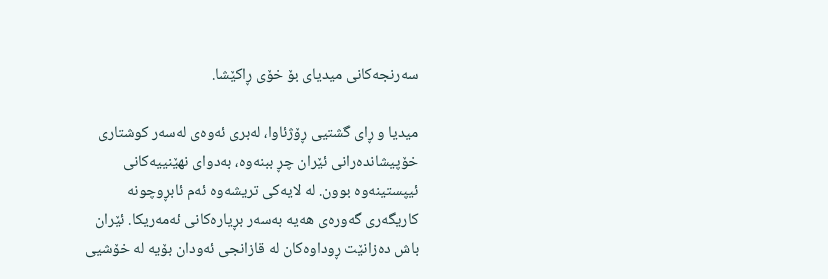سەرنجەکانی میدیای بۆ خۆی ڕاکێشا.

میدیا و ڕای گشتیی ڕۆژئاوا، لەبری ئەوەی لەسەر کوشتاری خۆپیشاندەرانی ئێران چڕ ببنەوە، بەدوای نهێنییەکانی ئیپستینەوە بوون. لە لایەکی تریشەوە ئەم ئابڕوچونە کاریگەری گەورەی هەیە بەسەر بڕیارەکانی ئەمەریکا. ئێران باش دەزانێت ڕوداوەکان لە قازانجی ئەودان بۆیە لە خۆشیی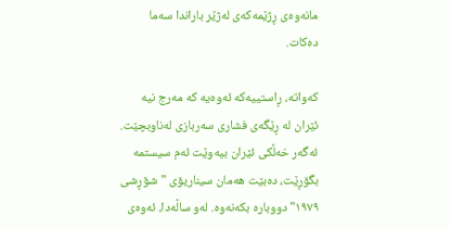مانەوەی ڕژێمەکەی لەژێر باراندا سەما دەکات.

کەواتە، ڕاستییەکە ئەوەیە کە مەرج نیە ئێران لە ڕێگەی فشاری سەربازی لەناوبچێت. ئەگەر خەڵکی ئێران بیەوێت ئەم سیستمە بگۆڕێت، دەبێت هەمان سیناریۆی "شۆڕشی ١٩٧٩" دووبارە بکەنەوە. لەو ساڵەدا، ئەوەی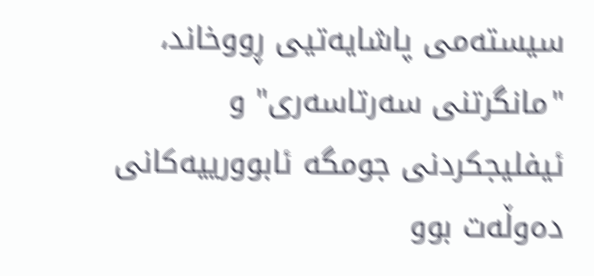سیستەمی پاشایەتیی ڕووخاند، "مانگرتنی سەرتاسەری" و ئیفلیجکردنی جومگە ئابوورییەکانی دەوڵەت بوو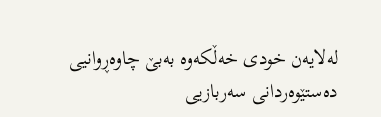لەلایەن خودی خەڵکەوە بەبێ چاوەڕوانیی دەستێوەردانی سەربازیی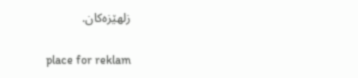زلهێزەکان.

place for reklam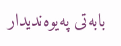بابه‌تی په‌یوه‌ندیدار